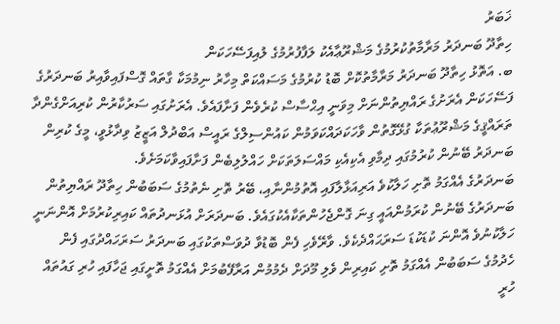ޚަބަރު
ހިތާދޫ ބަނދަރު މަރާމާތުކުރުމުގެ މަޝްރޫޢާއެކު ލަފާފުރުމުގެ ލުއިފަސޭހަކަން
ބ. އަތޮޅު ހިތާދޫ ބަނދަރު މަރާމާތުކޮށް ބޮޑު ކުރުމުގެ މަސައްކަތް މިހާރު ނިމުމަކާ ގާތައް ގޮސްފައިވާއިރު ބަނދަރުގެ ފަސޭހަކަން އެރަށުގެ ރައްޔިތުންނަށް މިވަނީ އިޙްސާސް ކުރެވެން ފަށާފައެވެ. އެރަށުގައި ސަރުކާރުން ކުރިއަށްގެންދާ ތަރައްޤީގެ މަޝްރޫޢުތަކާ ގުޅޭގޮތުން ވާހަކަދައްކަވަމުން ކައުންސިލްގެ ރައީސް އަބްދުލް އަޒީޒު ވިދާޅުވީ، މީގެ ކުރިން ބަނދަރު ބޭނުން ކުރުމުގައި ދިމާވި އެކިއެކި މައްސަލަތަކަށް ހައްލުލިބެން ފަށާފައިވާކަމަށެވެ.
ބަނދަރުގެ އެއްގަމު ތޮށި ހަލާކުވެ އަރިއަޅާލާފައި އޮތުމުންނާއި، ބޭރު ތޮށި ނެތުމުގެ ސަބަބުން ހިތާދޫ ރައްޔިތުން ބަނދަރުގެ ބޭނުން ކުރަމުންއައީ ގިނަ ގޮންޖެހުންތަކާއެކުގައެވެ. ބަނދަރަށް އުޅަނދުތައް ކައިރިކުރުމަށް އޮންނަނީ ހަލާކުނުވެ އޮންނަ ކުޑަކުޑަ ސަރަޙައްދެކެވެ. ވާރޭވެހި ފެން ބޮޑުވާ ދުވަސްތަކުގައި ބަނދަރު ސަރަހައްދުގައި ފެން ހެދުމުގެ ސަބަބުން އެއްގަމު ތޮށި ކައިރިން ވެލި މޫދަށް ދެމުމުން އަރާފޭބުމަށް އެއްގަމު ތޮށީގައި ޖަހާފައި ހުރި ގައުތައް ހުރީ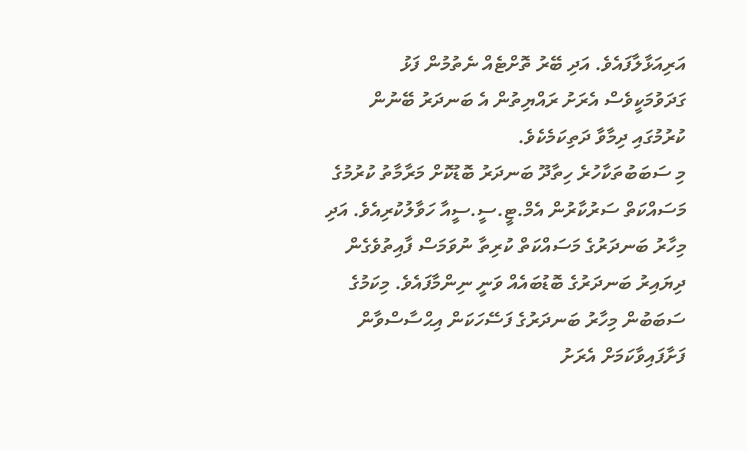އަރިއަޅާލާފައެވެ. އަދި ބޭރު ތޮށްޓެއް ނެތުމުން ފަޅު ގަދަވުމަކީވެސް އެރަށު ރައްޔިތުން އެ ބަނދަރު ބޭނުން ކުރުމުގައި ދިމާވާ ދަތިކަމެކެވެ.
މި ސަބަބުތަކާހުރެ ހިތާދޫ ބަނދަރު ބޮޑުކޮށް މަރާމާތު ކުރުމުގެ މަސައްކަތް ސަރުކާރުން އެމް.ޓީ.ސީ.ސީއާ ހަވާލުކުރިއެވެ. އަދި މިހާރު ބަނދަރުގެ މަސައްކަތް ކުރިތާ ނުވަމަސް ފާއިތުވެގެން ދިޔައިރު ބަނދަރުގެ ބޮޑުބައެއް ވަނީ ނިންމާފައެވެ. މިކަމުގެ ސަބަބުން މިހާރު ބަނދަރުގެ ފަސޭހަކަން އިޙްސާސްވާން ފަށާފައިވާކަމަށް އެރަށު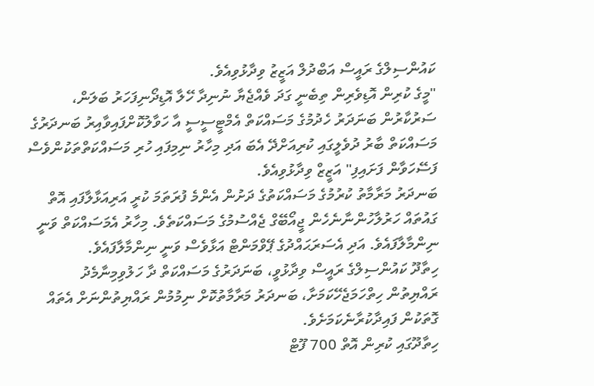ކައުންސިލްގެ ރައީސް އަބްދުލް އަޒީޒު ވިދާޅުވިއެވެ.
"މީގެ ކުރިން އޮޑިވެރިން ތިބެނީ ގަދަ ވެއްޖެޔާ ނުނިދާ ހޭލާ އޮޑިދޯނިފަހަރު ބަލަން، ސަރުކާރުން ބަނަދަރު ހެދުމުގެ މަސައްކަތް އެމްޓީސީސީ އާ ހަވާލުކޮށްފައިވާއިރު ބަނދަރުގެ މަސައްކަތް ބާރު ދުވެލީގައި ކުރިއަށްދޭ އެބަ އަދި މިހާރު ނިމިފައި ހުރި މަސައްކަތްތަކުންވެސް ފަސޭހަވާން ފަށައިފި" އަޒީޒް ވިދާޅުވިއެވެ.
ބަނދަރު މަރާމާތު ކުރުމުގެ މަސައްކަތުގެ ދަށުން އެންމެ ފުރަތަމަ ކުރީ އަރިއަޅާލާފައި އޮތް ގައުތައް ހަރުލާހުންނާނެހެން ޖީއޯބޭގް ޖެއްސުމުގެ މަސައްކަތެވެ. މިހާރު އެމަސައްކަތް ވަނީ ނިންމާލާފައެވެ. އަދި އެސަރަޙައްދުގެ ޕޭވްމަންޓް އަޅާވެސް ވަނީ ނިންމާލާފައެވެ.
ހިތާދޫ ކައުންސިލްގެ ރައީސް ވިދާޅުވީ، ބަނަދަރުގެ މަސައްކަތް ދާ ހަލުވިމިނާމެދު ރައްޔިތުން ހިތްހަމަޖެހޭކަމަށާ، ބަނދަރު މަރާމާތުކޮށް ނިމުމުން ރައްޔިތުންނަށް އެތައް ގޮތަކުން ފައިދާކުރާނެކަމަށެވެ.
ހިތާދޫގައި ކުރިން އޮތް 700 ފޫޓް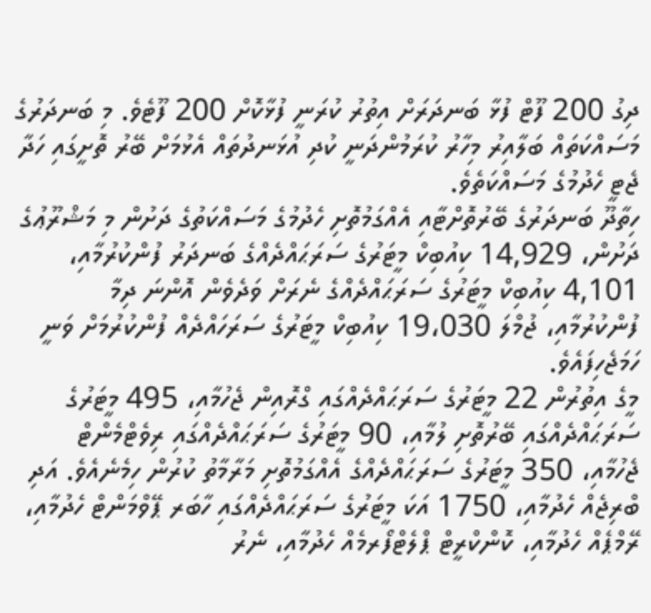ދިގު 200 ފޫޓް ފުޅާ ބަނދަރަށް އިތުރު ކުރަނީ ފުޅާކޮށް 200 ފޫޓެވެ. މި ބަނދަރުގެ މަސައްކަތައް ބަލާއިރު މިހާރު ކުރަމުންދަނީ ކުދި އުޅަނދުތައް އެޅުމަށް ބޭރު ތޮށީގައި ހަދާ ޖެޓީ ހެދުމުގެ މަސައްކަތެވެ.
ހިތާދޫ ބަނދަރުގެ ބޭރުތޮށްޓާއި އެއްގަމުތޮށި ހެދުމުގެ މަސައްކަތުގެ ދަށުން މި މަޝްރޫޢުގެ ދަށުން، 14,929 ކިއުބިކް މީޓަރުގެ ސަރަޙައްދެއްގެ ބަނދަރު ފުންކުރުމާއި، 4,101 ކިއުބިކް މީޓަރުގެ ސަރަޙައްދެއްގެ ނެރަށް ވަދެވެން އޮންނަ ދިމާ ފުންކުރުމާއި، ޖުމްލަ 19،030 ކިއުބިކް މީޓަރުގެ ސަރަހައްދެއް ފުންކުރުމަށް ވަނީ ހަމަޖެހިފައެވެ.
މީގެ އިތުރުން 22 މީޓަރުގެ ސަރަޙައްދެއްގައި ގްރޮއިން ޖެހުމާއި، 495 މީޓަރުގެ ސަރަޙައްދެއްގައި ބޭރުތޮށި ލުމާއި، 90 މީޓަރުގެ ސަރަޙައްދެއްގައި ރިވެޓްމެންޓް ޖެހުމާއި، 350 މީޓަރުގެ ސަރަޙައްދެއްގެ އެއްގަމުތޮށި މަރާމާތު ކުރުން ހިމެނެއެވެ. އަދި ބްރިޖެއް ހެދުމާއި، 1750 އަކަ މީޓަރުގެ ސަރަޙައްދެއްގައި ހާބަރ ޕޭވްމަންޓް ހެދުމާއި، ރޭމްޕެއް ހެދުމާއި، ކޮންކްރީޓް ޕްލެޓްފޯރމެއް ހެދުމާއި، ނެރު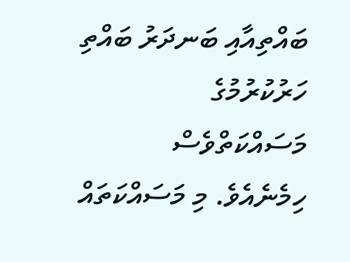ބައްތިއާއި ބަނދަރު ބައްތި ހަރުކުރުމުގެ މަސައްކަތްވެސް ހިމެނެއެވެ. މި މަސައްކަތައް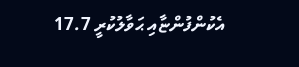އެކުންފުންޏާއި ޙަވާލުކުރީ 17.7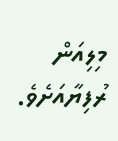މިލިއަން ރުފިޔާއަށެވެ.